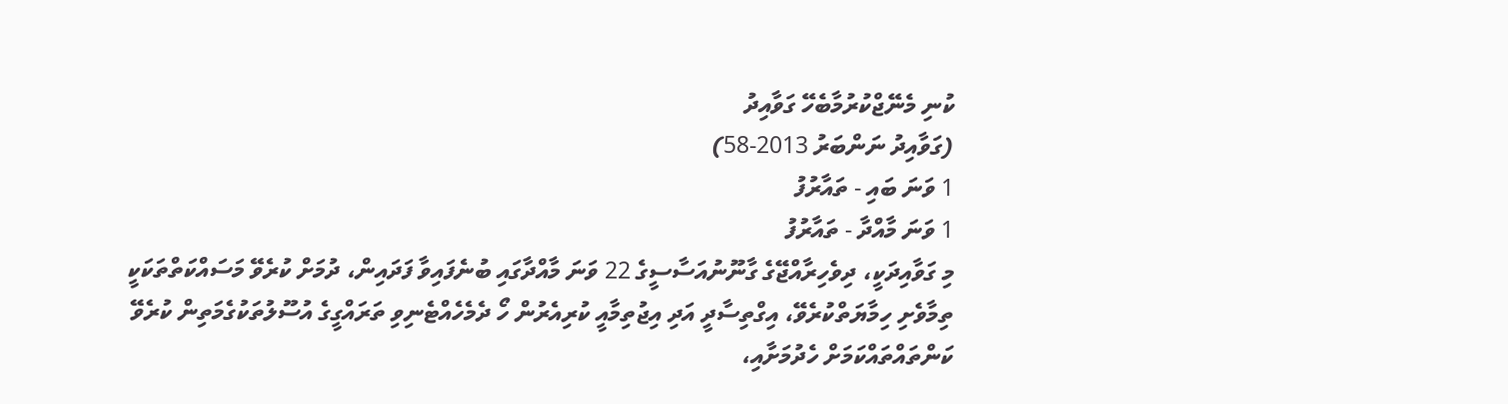ކުނި މެނޭޖްކުރުމާބެހޭ ގަވާއިދު
(ގަވާއިދު ނަންބަރު 2013-58)
1 ވަނަ ބައި - ތައާރުފު
1 ވަނަ މާއްދާ - ތައާރުފު
މި ގަވާއިދަކީ، ދިވެހިރާއްޖޭގެ ގާނޫނުއަސާސީގެ 22 ވަނަ މާއްދާގައި ބުނެފައިވާ ފަދައިން، ދުމަށް ކުރެވޭ މަސައްކަތްތަކަކީ ތިމާވެށި ހިމާޔަތްކުރެވޭ، އިގްތިސާދީ އަދި އިޖުތިމާއީ ކުރިއެރުން ހޯ ދެމެހެއްޓެނިވި ތަރައްގީގެ އުސޫލުތަކުގެމަތިން ކުރެވޭ ކަންތައްތައްކަމަށް ހެދުމަށާއި،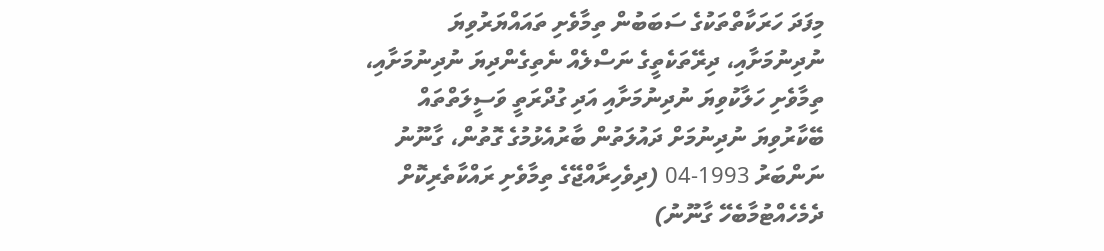މިފަދަ ހަރަކާތްތަކުގެ ސަބަބުން ތިމާވެށި ތައައްޔަރުވިޔަ ނުދިނުމަށާއި، ދިރޭތަކެތީގެ ނަސްލެއް ނެތިގެންދިޔަ ނުދިނުމަށާއި، ތިމާވެށި ހަލާކުވިޔަ ނުދިނުމަށާއި އަދި ގުދްރަތީ ވަސީލަތްތައް ބޭކާރުވިޔަ ނުދިނުމަށް ދައުލަތުން ބާރުއެޅުމުގެ ގޮތުން، ގާނޫނު ނަންބަރު 1993-04 (ދިވެހިރާއްޖޭގެ ތިމާވެށި ރައްކާތެރިކޮށް ދެމެހެއްޓުމާބެހޭ ގާނޫނު)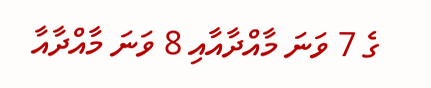ގެ 7 ވަނަ މާއްދާއާއި 8 ވަނަ މާއްދާއާ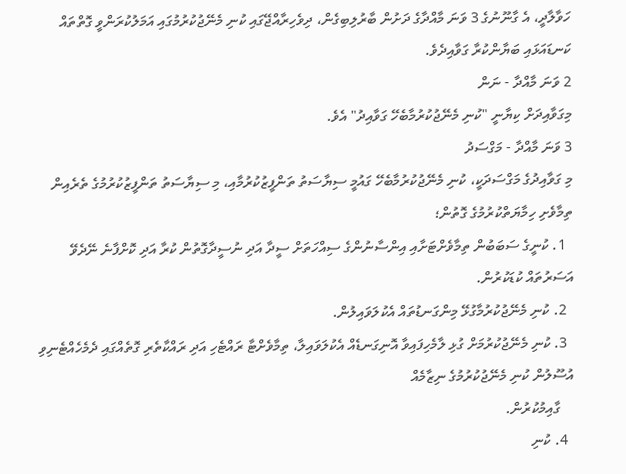ހަވާލާދީ، އެ ގާނޫނުގެ 3 ވަނަ މާއްދާގެ ދަށުން ބާރުލިބިގެން، ދިވެހިރާއްޖޭގައި ކުނި މެނޭޖުކުރުމުގައި އަމަލުކުރަންވީ ގޮތްތައް ކަނޑައަޅައި ބަޔާންކުރާ ގަވާއިދެވެ.
2 ވަނަ މާއްދާ - ނަން
މިގަވާއިދަށް ކިޔާނީ "ކުނި މެނޭޖުކުރުމާބެހޭ ގަވާއިދު" އެވެ.
3 ވަނަ މާއްދާ - މަގްސަދު
މި ގަވާއިދުގެ މަގްސަދަކީ، ކުނި މެނޭޖުކުރުމާބެހޭ ގައުމީ ސިޔާސަތު ތަންފީޒުކުރުމާއި، މި ސިޔާސަތު ތަންފީޒުކުރުމުގެ ތެރެއިން ތިމާވެށި ހިމާޔަތްކުރުމުގެ ގޮތުން؛
  1. ކުނީގެ ސަބަބުން ތިމާވެށްޓަށާއި އިންސާނުންގެ ސިއްހަތަށް ސީދާ އަދި ނުސީދާގޮތުން ކުރާ އަދި ކޮށްފާނެ ނޭދެވޭ އަސަރުތައް ކުޑަކުރުން.
  2. ކުނި މެނޭޖުކުރުމާގުޅޭ މިންގަނޑުތައް އެކުލަވައިލުން.
  3. ކުނި މެނޭޖުކުރުމަށް ގުޅި ލާމެހިފައިވާ އޮނިގަނޑެއް އެކުލަވައިލާ، ތިމާވެށްޓާ ރައްޓެހި އަދި ރައްކާތެރި ގޮތެއްގައި ދެމެހެއްޓެނިވި އުސޫލުން ކުނި މެނޭޖުކުރުމުގެ ނިޒާމެއް
    ގާއިމުކުރުން.
  4. ކުނި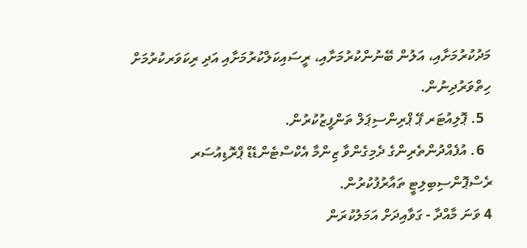މަދުކުރުމަށާއި، އަލުން ބޭނުންކުރުމަށާއި، ރީސައިކަލްކުރުމަށާއި އަދި ރިކަވަރކުރުމަށް ހިތްވަރުދިނުން.
  5. ޕޮލިއުޓަރ ޕޭ ޕްރިންސިޕަލް ތަންފީޒުކުރުން.
  6. އުފެއްދުންތެރިންގެ ދެމިގެންވާ ޒިންމާ އެކްސްޓެންޑެޑް ޕްރޮޑިއުސަރ ރެސްޕޮންސިބިލިޓީ ތައާރުފުކުރުން.
4 ވަނަ މާއްދާ - ގަވާއިދަށް އަމަލުކުރަން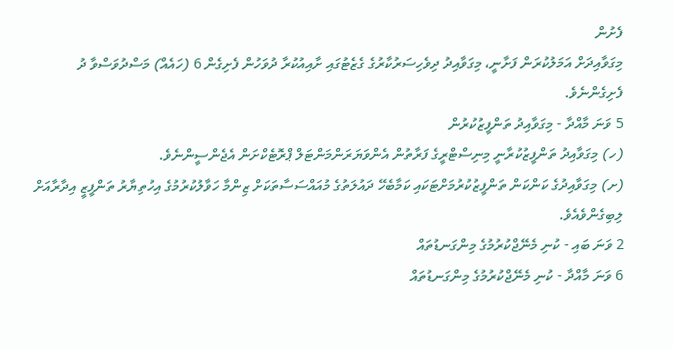ފެށުން
މިގަވާއިދަށް އަމަލުކުރަން ފަށާނީ، މިގަވާއިދު ދިވެހިސަރުކާރުގެ ގެޒެޓުގައި ށާއިއުކުރާ ދުވަހުން ފެށިގެން 6 (ހައެއް) މަސްދުވަސްވާ ދު ފެށިގެންނެވެ.
5 ވަނަ މާއްދާ - މިގަވާއިދު ތަންފީޒުކުރުން
(ހ) މިގަވާއިދު ތަންފީޒުކުރާނީ މިނިސްޓްރީގެ ފަރާތުން އެންވަޔަރަންމަންޓަލް ޕްރޮޓެކްށަން އެޖެންސީންނެވެ.
(ށ) މިގަވާއިދުގެ ކަންކަން ތަންފީޒުކުރުމަށްޓަކައި ކަމާބެހޭ ދައުލަތުގެ މުއައްސަސާތަކަށް ޒިންމާ ހަވާލުކުރުމުގެ އިހުތިޔާރު ތަންފީޒީ އިދާރާއަށް ލިބިގެންވެއެވެ.
2 ވަނަ ބައި - ކުނި މެނޭޖްކުރުމުގެ މިންގަނޑުތައް
6 ވަނަ މާއްދާ - ކުނި މެނޭޖްކުރުމުގެ މިންގަނޑުތައް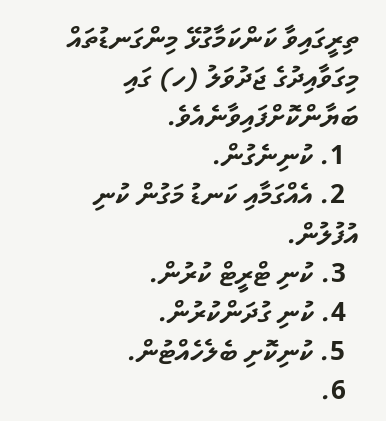ތިރީގައިވާ ކަންކަމާގުޅޭ މިންގަނޑުތައް މިގަވާއިދުގެ ޖަދުވަލު (ހ) ގައި ބަޔާންކޮށްފައިވާނެއެވެ.
  1. ކުނިނެގުން.
  2. އެއްގަމާއި ކަނޑު މަގުން ކުނި އުފުލުން.
  3. ކުނި ޓްރީޓް ކުރުން.
  4. ކުނި ގުދަންކުރުން.
  5. ކުނިކޮށި ބެލެހެއްޓުން.
  6.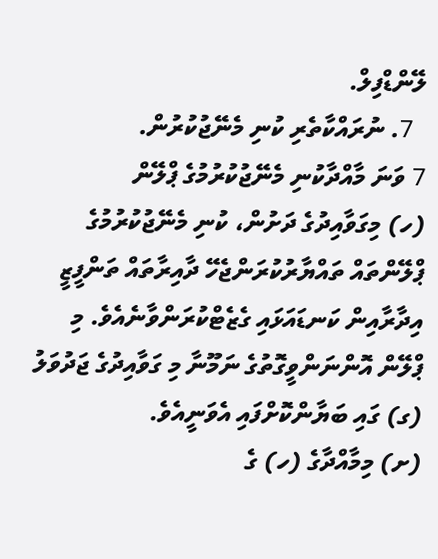ލޭންޑްފިލް.
  7. ނުރައްކާތެރި ކުނި މެނޭޖުކުރުން.
7 ވަނަ މާއްދާކުނި މެނޭޖުކުރުމުގެ ޕްލޭން
(ހ) މިގަވާއިދުގެ ދަށުން، ކުނި މެނޭޖުކުރުމުގެ ޕްލޭންތައް ތައްޔާރުކުރަންޖެހޭ ދާއިރާތައް ތަންފީޒީ އިދާރާއިން ކަނޑައަޅައި ގެޒެޓްކުރަންވާނެއެވެ. މި ޕްލޭން އޮންނަންވީގޮތުގެ ނަމޫނާ މި ގަވާއިދުގެ ޖަދުވަލު (ގ) ގައި ބަޔާންކޮށްފައި އެވަނީއެވެ.
(ށ) މިމާއްދާގެ (ހ) ގެ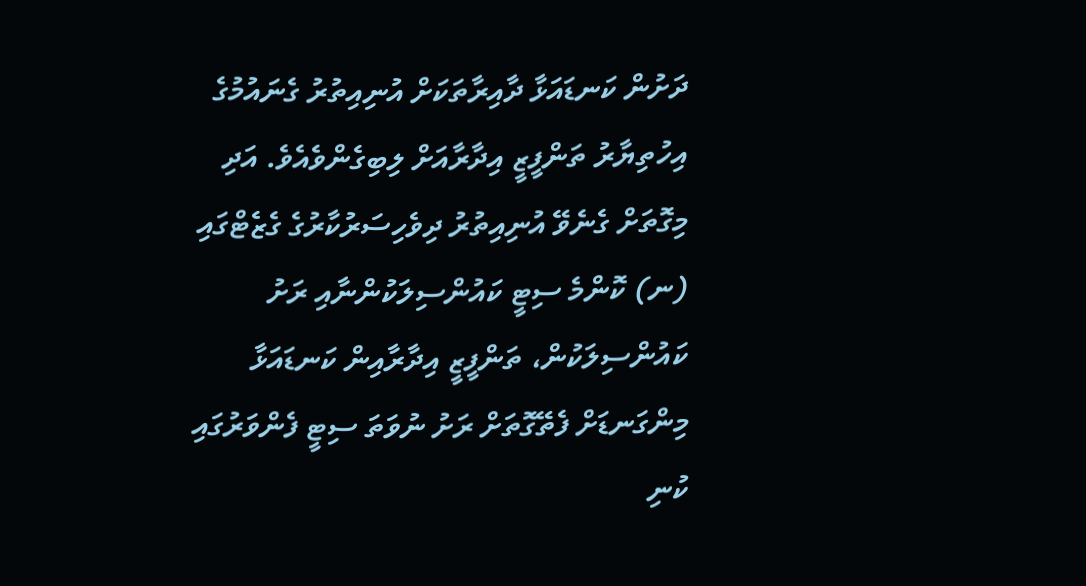ދަށުން ކަނޑައަޅާ ދާއިރާތަކަށް އުނިއިތުރު ގެނައުމުގެ އިހުތިޔާރު ތަންފީޒީ އިދާރާއަށް ލިބިގެންވެއެވެ. އަދި މިގޮތަށް ގެނެވޭ އުނިއިތުރު ދިވެހިސަރުކާރުގެ ގެޒެޓްގައި
(ނ) ކޮންމެ ސިޓީ ކައުންސިލަކުންނާއި ރަށު ކައުންސިލަކުން، ތަންފީޒީ އިދާރާއިން ކަނޑައަޅާ މިންގަނޑަށް ފެތޭގޮތަށް ރަށު ނުވަތަ ސިޓީ ފެންވަރުގައި ކުނި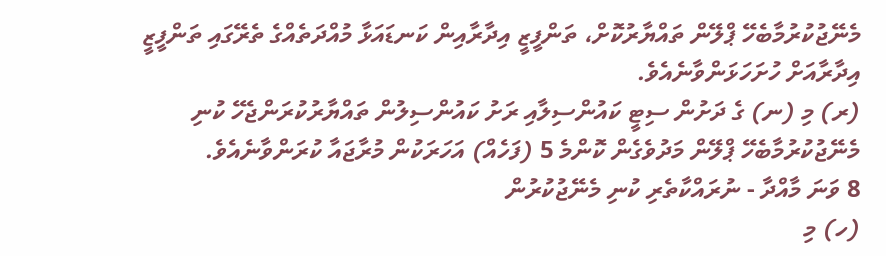މެނޭޖުކުރުމާބެހޭ ޕްލޭން ތައްޔާރުކޮށް، ތަންފީޒީ އިދާރާއިން ކަނޑައަޅާ މުއްދަތެއްގެ ތެރޭގައި ތަންފީޒީ އިދާރާއަށް ހުށަހަޅަންވާނެއެވެ.
(ރ) މި (ނ) ގެ ދަށުން ސިޓީ ކައުންސިލާއި ރަށު ކައުންސިލުން ތައްޔާރުކުރަންޖެހޭ ކުނި މެނޭޖުކުރުމާބެހޭ ޕްލޭން މަދުވެގެން ކޮންމެ 5 (ފަހެއް) އަހަރަކުން މުރާޖައާ ކުރަންވާނެއެވެ.
8 ވަނަ މާއްދާ - ނުރައްކާތެރި ކުނި މެނޭޖުކުރުން
(ހ) މި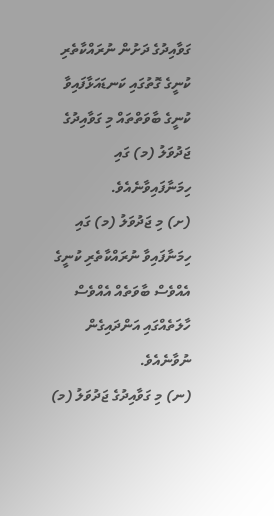ގަވާއިދުގެ ދަށުން ނުރައްކާތެރި ކުނީގެ ގޮތުގައި ކަނޑައަޅާފައިވާ ކުނީގެ ބާވަތްތައް މި ގަވާއިދުގެ ޖަދުވަލު (މ) ގައި ހިމަނާފައިވާނެއެވެ.
(ށ) މި ޖަދުވަލު (މ) ގައި ހިމަނާފައިވާ ނުރައްކާތެރި ކުނީގެ އެއްވެސް ބާވަތެއް އެއްވެސް ހާލަތެއްގައި އަންދައިގެން ނުވާނެއެވެ.
(ނ) މި ގަވާއިދުގެ ޖަދުވަލު (މ)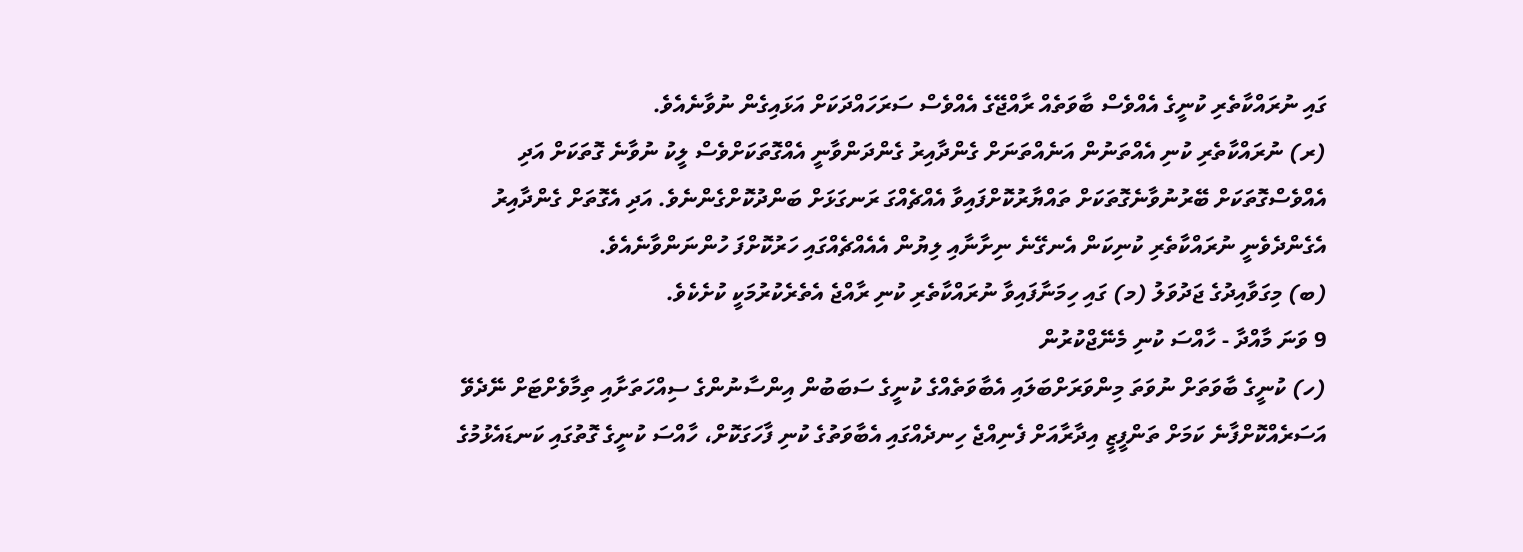ގައި ނުރައްކާތެރި ކުނީގެ އެއްވެސް ބާވަތެއް ރާއްޖޭގެ އެއްވެސް ސަރަހައްދަކަށް އަޅައިގެން ނުވާނެއެވެ.
(ރ) ނުރައްކާތެރި ކުނި އެއްތަނުން އަނެއްތަނަށް ގެންދާއިރު ގެންދަންވާނީ އެއްގޮތަކަށްވެސް ލީކު ނުވާނެ ގޮތަކަށް އަދި އެއްވެސްގޮތަކަށް ބޭރުނުވާނެގޮތަކަށް ތައްޔާރުކޮށްފައިވާ އެއްޗެއްގަ ރަނގަޅަށް ބަންދުކޮށްގެންނެވެ. އަދި އެގޮތަށް ގެންދާއިރު އެގެންދެވެނީ ނުރައްކާތެރި ކުނިކަން އެނގޭނެ ނިށާނާއި ލިޔުން އެއެއްޗެއްގައި ހަރުކޮށްފަ ހުންނަންވާނެއެވެ.
(ބ) މިގަވާއިދުގެ ޖަދުވަލު (މ) ގައި ހިމަނާފައިވާ ނުރައްކާތެރި ކުނި ރާއްޖެ އެތެރެކުރުމަކީ ކުށެކެވެ.
9 ވަނަ މާއްދާ - ހާއްސަ ކުނި މެނޭޖްކުރުން
(ހ) ކުނީގެ ބާވަތަށް ނުވަތަ މިންވަރަށްބަލައި އެބާވަތެއްގެ ކުނީގެ ސަބަބުން އިންސާނުންގެ ސިއްހަތަށާއި ތިމާވެށްޓަށް ނޭދެވޭ އަސަރެއްކޮށްފާނެ ކަމަށް ތަންފީޒީ އިދާރާއަށް ފެނިއްޖެ ހިނދެއްގައި އެބާވަތުގެ ކުނި ފާހަގަކޮށް، ހާއްސަ ކުނީގެ ގޮތުގައި ކަނޑައެޅުމުގެ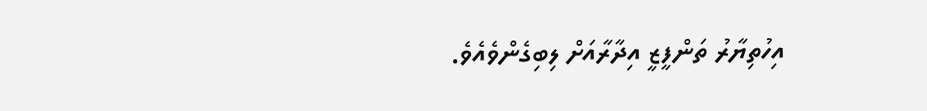އިހުތިޔާރު ތަންފީޒީ އިދާރާއަށް ލިބިގެންވެއެވެ.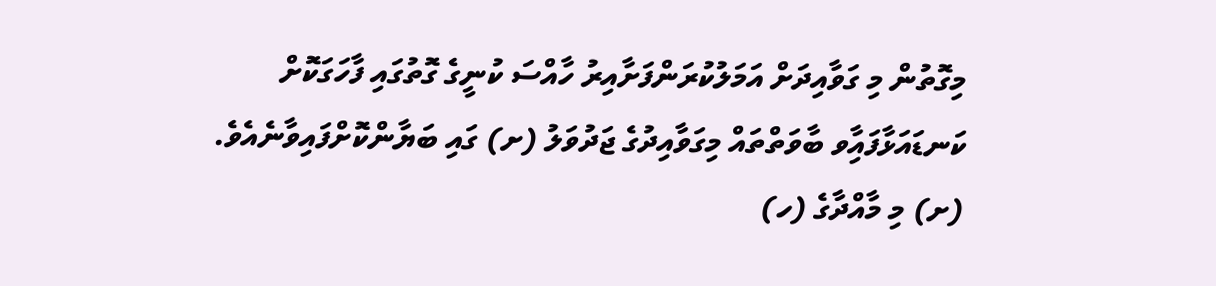މިގޮތުން މި ގަވާއިދަށް އަމަލުކުރަންފަށާއިރު ހާއްސަ ކުނީގެ ގޮތުގައި ފާހަގަކޮށް ކަނޑައަޅާފައިާވ ބާވަތްތައް މިގަވާއިދުގެ ޖަދުވަލު (ށ) ގައި ބަޔާންކޮށްފައިވާނެއެވެ.
(ށ) މި މާއްދާގެ (ހ)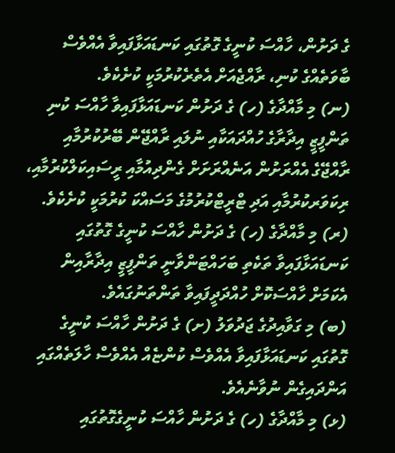ގެ ދަށުން، ހާއްސަ ކުނީގެ ގޮތުގައި ކަނޑައަޅާފައިވާ އެއްވެސް ބާވަތެއްގެ ކުނި، ރާއްޖެއަށް އެތެރެކުރުމަކީ ކުށެކެވެ.
(ނ) މި މާއްދާގެ (ހ) ގެ ދަށުން ކަނޑައަޅާފައިވާ ހާއްސަ ކުނި ތަންފީޒީ އިދާރާގެ ހުއްދައަކާއި ނުލައި ރާއްޖޭން ބޭރުކުރުމާއި ރާއްޖޭގެ އެއްރަށުން އަނެއްރަށަށް ގެންދިއުމާއި ރީސައިކަލްކުރުމާއި، ރިކަވަރކުރުމާއި އަދި ޓްރީޓްކުރުމުގެ މަސައްކަ ކުރުމަކީ ކުށެކެވެ.
(ރ) މި މާއްދާގެ (ހ) ގެ ދަށުން ހާއްސަ ކުނީގެ ގޮތުގައި ކަނޑައަޅާފައިވާ ތަކެތި ބަހައްޓަންވާނީ ތަންފީޒީ އިދާރާއިން އެކަމަށް ހާއްސަކޮށް ހުއްދަދީފައިވާ ތަންތަނުގައެވެ.
(ބ) މި ގަވާއިދުގެ ޖަދުވަލު (ށ) ގެ ދަށުން ހާއްސަ ކުނީގެ ގޮތުގައި ކަނޑައަޅާފައިވާ އެއްވެސް ކުންޏެއް އެއްވެސް ހާލަތެއްގައި އަންދައިގެން ނުވާނެއެވެ.
(ޅ) މި މާއްދާގެ (ހ) ގެ ދަށުން ހާއްސަ ކުނީގެގޮތުގައި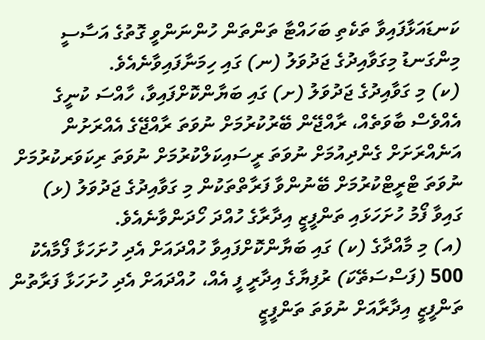ކަނޑައަޅާފައިވާ ތަކެތި ބަހައްޓާ ތަންތަން ހުންނަންވީ ގޮތުގެ އަސާސީ މިންގަނޑު މިގަވާއިދުގެ ޖަދުވަލު (ނ) ގައި ހިމަނާފައިވާނެއެވެ.
(ކ) މި ގަވާއިދުގެ ޖަދުވަލު (ށ) ގައި ބަޔާންކޮށްފައިވާ، ހާއްސަ ކުނީގެ އެއްވެސް ބާވަތެއް، ރާއްޖޭން ބޭރުކުރުމަށް ނުވަތަ ރާއްޖޭގެ އެއްރަށުން އަނެއްރަށަށް ގެންދިއުމަށް ނުވަތަ ރީސައިކަލްކުރުމަށް ނުވަތަ ރިކަވަރކުރުމަށް ނުވަތަ ޓްރީޓްކުރުމަށް ބޭނުންވާ ފަރާތްތަކުން މި ގަވާއިދުގެ ޖަދުވަލު (ޅ) ގައިވާ ފޯމު ހުށަހަޅައި ތަންފީޒީ އިދާރާގެ ހުއްދަ ހޯދަންވާނެއެވެ.
(އ) މި މާއްދާގެ (ކ) ގައި ބަޔާންކޮށްފައިވާ ހުއްދައަށް އެދި ހުށަހަޅާ ފޯމާއެކު 500 (ފަސްސަތޭކަ) ރުފިޔާގެ އިދާރީ ފީ އެއް، ހުއްދައަށް އެދި ހުށަހަޅާ ފަރާތުން ތަންފީޒީ އިދާރާއަށް ނުވަތަ ތަންފީޒީ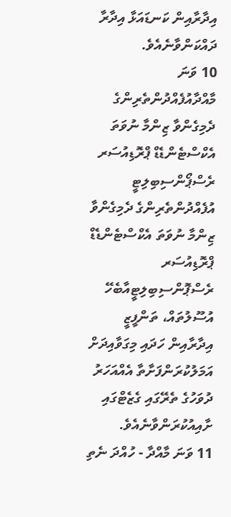އިދާރާއިން ކަނޑައަޅާ އިދާރާ ދައްކަންވާނެއެވެ.
10 ވަނަ މާއްދާއުފެއްދުންތެރިންގެ ދެމިގެންވާ ޒިންމާ ނުވަތަ އެކްސްޓެންޑެޑް ޕްރޮޑިއުސަރ ރެސްޕޯންސިބިލިޓީ
އުފެއްދުންތެރިންގެ ދެމިގެންވާ ޒިންމާ ނުވަތަ އެކްސްޓެންޑެޑް ޕްރޮޑިއުސަރ ރެސްޕޮންސިބިލިޓީއާބެހޭ އުސޫލުތައް، ތަންފީޒީ އިދާރާއިން ހަދައި މިގަވާއިދަށް އަމަލުކުރަންފަށާތާ އެއްއަހަރު ދުވަހުގެ ތެރޭގައި ގެޒެޓްގައި ށާއިއުކުރަންވާނެއެވެ.
11 ވަނަ މާއްދާ - ހުއްދަ ނެތި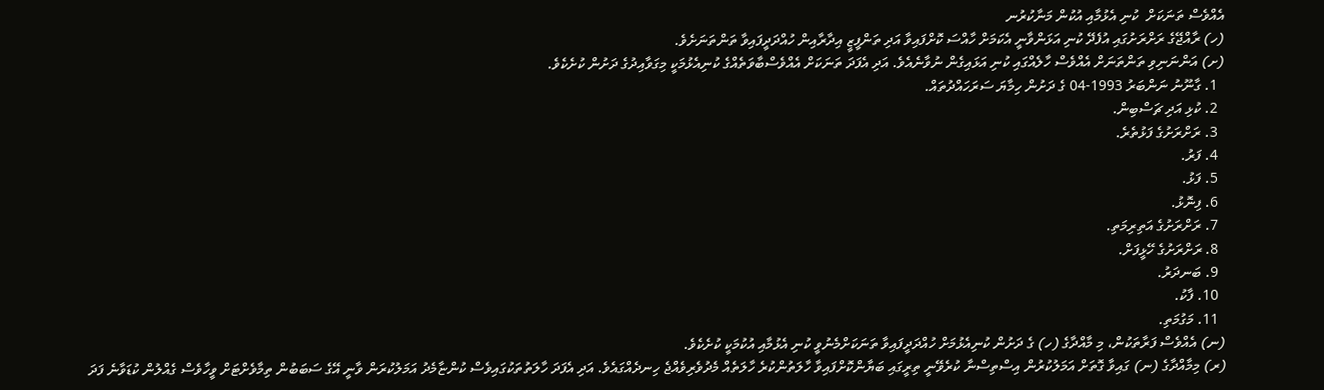އެއްވެސް ތަނަކަށް  ކުނި އެޅުމާއި އުކުން މަނާކުރުނ
(ހ) ރާއްޖޭގެ ރަށްރަށުގައި އުފެދޭ ކުނި އަޅަންވާނީ އެކަމަށް ހާއްސަ ކޮށްފައިވާ އަދި ތަންފީޒީ އިދާރާއިން ހުއްދަދީފައިވާ ތަންތަނަށެވެ.
(ށ) އަންނަނިވި ތަންތަނަށް އެއްވެސް ހާލެއްގައި ކުނި އަޅައިގެން ނުވާނެއެވެ. އަދި އެފަދަ ތަނަކަށް އެއްވެސްބާވަތެއްގެ ކުނިއެޅުމަކީ މިގަވާއިދުގެ ދަށުން ކުށެކެވެ.
  1. ގާނޫނު ނަންބަރު 1993-04 ގެ ދަށުން ހިމާޔަ ސަރަހައްދުތައް.
  2. ކުޅި އަދި ޗަސްބިން.
  3. ރަށްރަށުގެ ފަޅުތެރެ.
  4. ފަރު.
  5. ފަޅު.
  6. ފިނޮޅު.
  7. ރަށްރަށުގެ އަތިރިމަތި.
  8. ރަށްރަށުގެ ހޭޅީފަށް.
  9. ބަނދަރު.
  10. ފާކު.
  11. މަގުމަތި.
(ނ) އެއްވެސް ފަރާތަކުން، މި މާއްދާގެ (ހ) ގެ ދަށުން ކުނިއެޅުމަށް ހުއްދަދީފައިވާ ތަނަކަށްމެނުވީ ކުނި އެޅުމާއި އުކުމަކީ ކުށެކެވެ.
(ރ) މިމާއްދާގެ (ނ) ގައިވާ ގޮތަށް އަމަލުކުރުން އިސްތިސްނާ ކުރެވޭނީ ތިރީގައި ބަޔާންކޮށްފައިވާ ހާލަތުންކުރެ ހާލަތެއް މެދުވެރިވެއްޖެ ހިނދެއްގައެވެ. އަދި އެފަދަ ހާލަތުތަކުގައިވެސް ކުންޏާމެދު އަމަލުކުރަން ވާނީ އޭގެ ސަބަބުން ތިމާވެށްޓަށް ވީހާވެސް ގެއްލުން ކުޑަވާނެ ފަދަ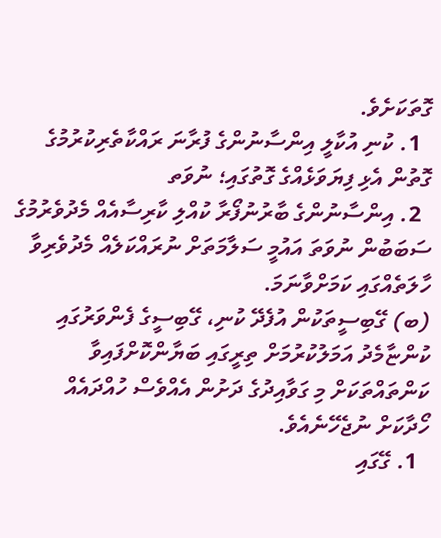ގޮތަކަށެވެ.
  1. ކުނި އުކާލީ އިންސާނުންގެ ފުރާނަ ރައްކާތެރިކުރުމުގެ ގޮތުން އެޅި ފިޔަވަޅެއްގެ ގޮތުގައި؛ ނުވަތ
  2. އިންސާނުންގެ ބާރުނުފޯރާ ކުއްލި ކާރިސާއެއް މެދުވެރުމުގެ ސަބަބުން ނުވަތަ އައުމީ ސަލާމަތަށް ނުރައްކަލެއް މެދުވެރިވާ ހާލަތެއްގައި ކަމަށްވާނަމަ.
(ބ) ގޭބިސީތަކުން އުފެދޭ ކުނި، ގޭބިސީގެ ފެންވަރުގައި ކުންޏާމެދު އަމަލުކުރުމަށް ތިރީގައި ބަޔާންކޮށްފައިވާ ކަންތައްތަކަށް މި ގަވާއިދުގެ ދަށުން އެއްވެސް ހުއްދައެއް ހޯދާކަށް ނުޖެހޭނެއެވެ.
  1. ގޭގައި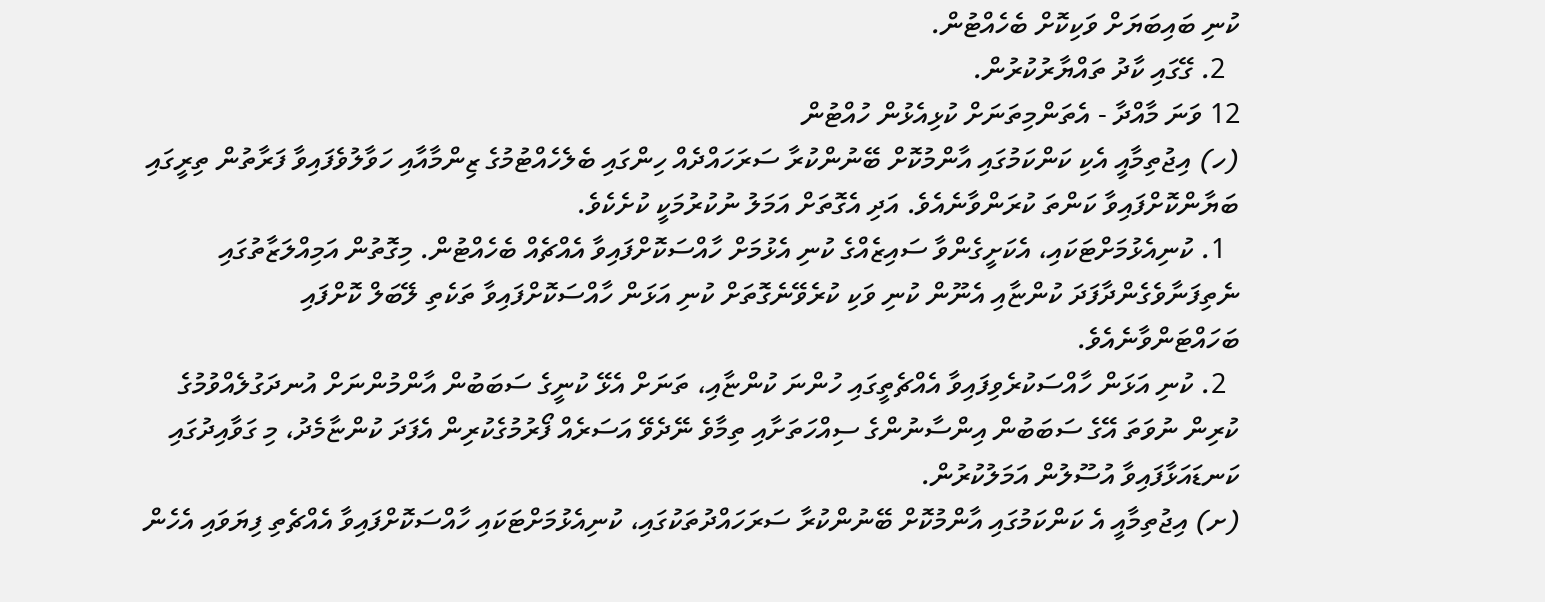ކުނި ބައިބަޔަށް ވަކިކޮށް ބެހެއްޓުން.
  2. ގޭގައި ކާދު ތައްޔާރުކުރުން.
12 ވަނަ މާއްދާ - އެތަންމިތަނަށް ކުޅިއެޅުން ހުއްޓުން
(ހ) އިޖުތިމާއީ އެކި ކަންކަމުގައި އާންމުކޮށް ބޭނުންކުރާ ސަރަހައްދެއް ހިންގައި ބެލެހެއްޓުމުގެ ޒިންމާއާއި ހަވާލުވެފައިވާ ފަރާތުން ތިރީގައި ބަޔާންކޮށްފައިވާ ކަންތަ ކުރަންވާނެއެވެ. އަދި އެގޮތަށް އަމަލު ނުކުރުމަކީ ކުށެކެވެ.
  1. ކުނިއެޅުމަށްޓަކައި، އެކަށީގެންވާ ސައިޒެއްގެ ކުނި އެޅުމަށް ހާއްސަކޮށްފައިވާ އެއްޗެއް ބެހެއްޓުން. މިގޮތުން އަމިއްލަޒާތުގައި ނެތިފަނާވެގެންދާފަދަ ކުންޏާއި އެނޫން ކުނި ވަކި ކުރެވޭނެގޮތަށް ކުނި އަޅަން ހާއްސަކޮށްފައިވާ ތަކެތި ލޭބަލް ކޮށްފައި ބަހައްޓަންވާނެއެވެ.
  2. ކުނި އަޅަން ހާއްސަކުރެވިފައިވާ އެއްޗެތީގައި ހުންނަ ކުންޏާއި، ތަނަށް އެޅޭ ކުނީގެ ސަބަބުން އާންމުންނަށް އުނދަގުލެއްވުމުގެ ކުރިން ނުވަތަ އޭގެ ސަބަބުން އިންސާނުންގެ ސިއްހަތަށާއި ތިމާވެ ނޭދެވޭ އަސަރެއް ފޯރުމުގެކުރިން އެފަދަ ކުންޏާމެދު، މި ގަވާއިދުގައި ކަނޑައަޅާފައިވާ އުސޫލުން އަމަލުކުރުން.
(ށ) އިޖުތިމާއީ އެ ކަންކަމުގައި އާންމުކޮށް ބޭނުންކުރާ ސަރަހައްދުތަކުގައި، ކުނިއެޅުމަށްޓަކައި ހާއްސަކޮށްފައިވާ އެއްޗެތި ފިޔަވައި އެހެން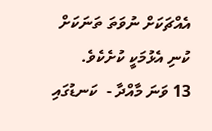އެއްޗަކަށް ނުވަތަ ތަނަކަށް ކުނި އެޅުމަކީ ކުށެކެވެ.
13 ވަނަ މާއްދާ -  ކަނޑުގައި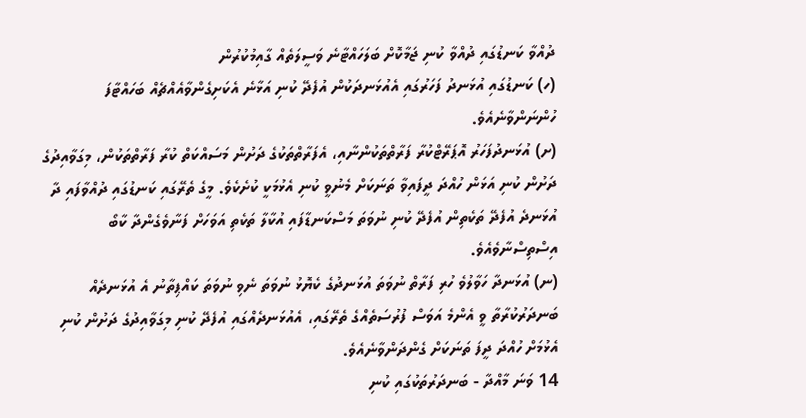ދުއްވާ ކަނޑުގައި ދުއްވާ ކުނި ޖަމާކޮށް ބަލަހައްޓާނެ ވަސީލަތެއް ގާއިމުކުރުން
(ހ) ކަނޑުގައި އުޅަނދު ފަހަރުގައި އެއުޅަނދަކުން އުފެދޭ ކުނި އަޅާނެ އެކަށިގެންވާއެއްޗެއް ބަހައްޓާފަ ހުންނަންވާނެއެވެ.
(ށ) އުޅަނދުފަހަރު އޮޕަރޭޓްކުރާ ފަރާތްތަކުންނާއި، އެފަރާތްތަކުގެ ދަށުން މަސައްކަތް ކުރާ ފަރާތްތަކުން، މިގަވާއިދުގެ ދަށުން ކުނި އަޅަން ހުއްދަ ދީފައިވާ ތަނަކަށް މެނުވީ ކުނި އެޅުމަކީ ކުށެކެވެ. މީގެ ތެރޭގައި ކަނޑުގައި ދުއްވާފައި ދާ އުޅަނދެ އުފެދޭ ތަކެތިން އުފެދޭ ކުނި ނުވަތަ މަސްކަނޑާފައި އުކާލާ ތަކެތި އަވަހަށް ފަނާވެގެންދާ ކާބޯ އިސްތިސްނާވެއެވެ.
(ނ) އުޅަނދާ ހަވާލުވެ ހުރި ފަރާތް ނުވަތަ އުޅަނދުގެ ކެޔޮޅު ނުވަތަ ނެވި ނުވަތަ ކައްޕިތާނު އެ އުޅަނދެއް ބަނދަރުކުރާތާ ވީ އެންމެ އަވަސް ފުރުސަތެއްގެ ތެރޭގައި، އެއުޅަނދެއްގައި އުފެދޭ ކުނި މިގަވާއިދުގެ ދަށުން ކުނި އެޅުމަށް ހުއްދަ ދީފަ ތަނަކަށް ގެންދަންވާނެއެވެ.
14 ވަނަ މާއްދާ - ބަނދަރުތަކުގައި ކުނި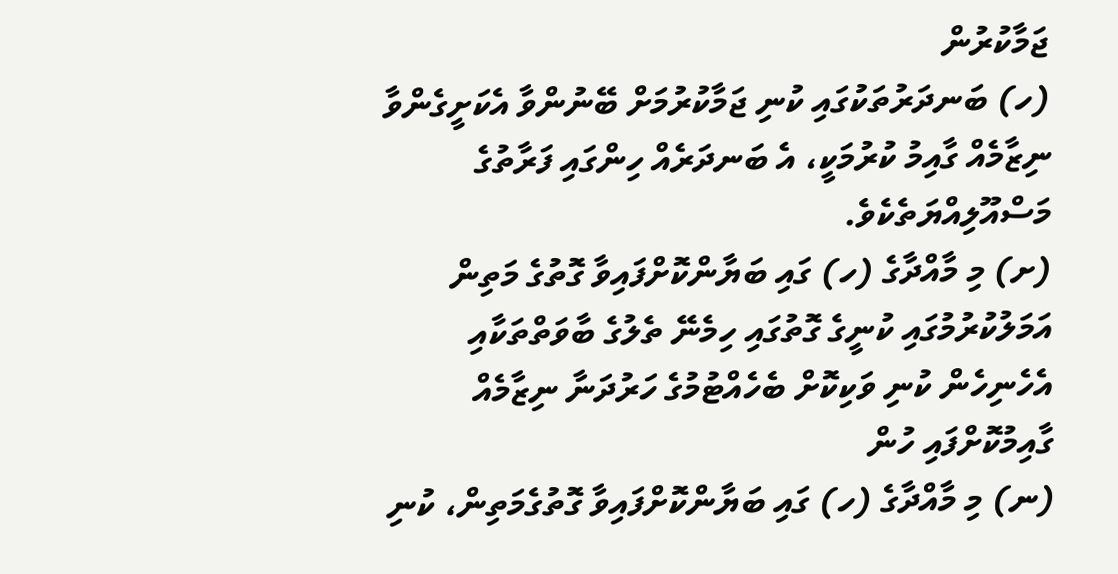ޖަމާކުރުން
(ހ) ބަނދަރުތަކުގައި ކުނި ޖަމާކުރުމަށް ބޭނުންވާ އެކަށީގެންވާ ނިޒާމެއް ގާއިމު ކުރުމަކީ، އެ ބަނދަރެއް ހިންގައި ފަރާތުގެ މަސްއޫލިއްޔަތެކެވެ.
(ށ) މި މާއްދާގެ (ހ) ގައި ބަޔާންކޮށްފައިވާ ގޮތުގެ މަތިން އަމަލުކުރުމުގައި ކުނީގެ ގޮތުގައި ހިމެނޭ ތެލުގެ ބާވަތްތަކާއި އެހެނިހެން ކުނި ވަކިކޮށް ބެހެއްޓުމުގެ ހަރުދަނާ ނިޒާމެއް ގާއިމުކޮށްފައި ހުން
(ނ) މި މާއްދާގެ (ހ) ގައި ބަޔާންކޮށްފައިވާ ގޮތުގެމަތިން، ކުނި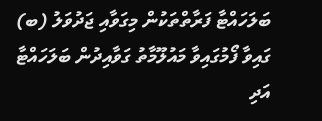ބަލަހައްޓާ ފަރާތްތަކުން މިގަވާއި ޖަދުވަލު (ބ) ގައިވާ ފޯމުގައިވާ މައުލޫމާތު ގަވާއިދުން ބަލަހައްޓާ އަދި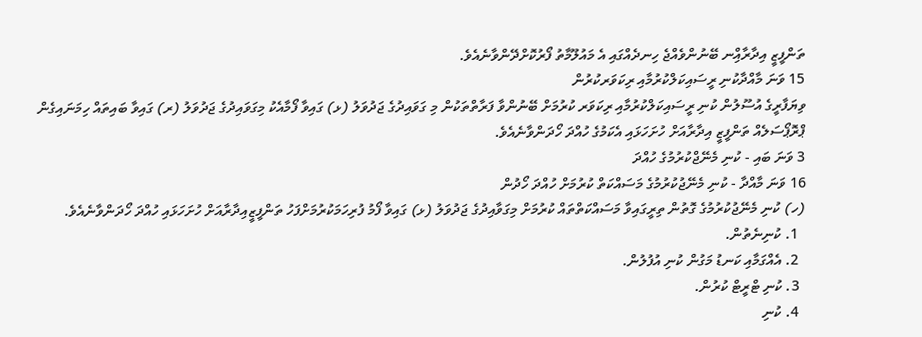ތަންފީޒީ އިދާރާއިްނ ބޭނުންވެއްޖެ ހިނދެއްގައި އެ މައުލޫމާތު ފޯރުކޮށްދޭންވާނެއެވެ.
15 ވަނަ މާއްދާކުނި ރީސައިކަލްކުރުމާއި ރިކަވަރކުރުން
ވިޔަފާރީގެ އުސޫލުން ކުނި ރީސައިކަލްކުރުމާއި ރިކަވަރ ކުރުމަށް ބޭނުންވާ ފަރާތްތަކުން މި ގަވައިދުގެ ޖަދުވަލު (ޅ) ގައިވާ ފޯމާއެކު މިގަވައިދުގެ ޖަދުވަލު (ރ) ގައިވާ ބައިތައް ހިމަނައިގެން ޕްރޮޕޯސަލެއް ތަންފީޒީ އިދާރާއަށް ހުށަހަޅައި އެކަމުގެ ހުއްދަ ހޯދަންވާނެއެވެ.
3 ވަނަ ބައި - ކުނި މެނޭޖްކުރުމުގެ ހުއްދަ
16 ވަނަ މާއްދާ - ކުނި މެނޭޖުކުރުމުގެ މަސައްކަތް ކުރުމަށް ހުއްދަ ހޯދުން
(ހ) ކުނި މެނޭޖުކުރުމުގެ ގޮތުން ތިރީގައިވާ މަސައްކަތްތައް ކުރުމަށް މިގަވާއިދުގެ ޖަދުވަލު (ޅ) ގައިވާ ފޯމު ފުރިހަމަކުރުމަށްފަހު ތަންފީޒީއިދާރާއަށް ހުށަހަޅައި ހުއްދަ ހޯދަންވާނެއެވެ.
  1. ކުނިނެތުން.
  2. އެއްގަމާއި ކަނޑު މަގުން ކުނި އުފުލުން.
  3. ކުނި ޓްރީޓް ކުރުން.
  4. ކުނި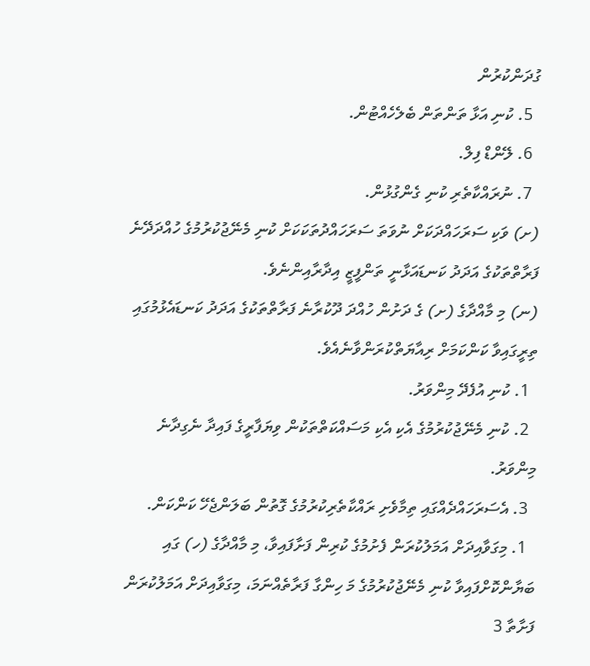ގުދަންކުރުން
  5. ކުނި އަޅާ ތަންތަން ބެލެހެއްޓުން.
  6. ލޭންޑް ފިލް.
  7. ނުރައްކާތެރި ކުނި ގެންގުޅުން.
(ށ) ވަކި ސަރަހައްދަކަށް ނުވަތަ ސަރަހައްދުތަކަކަށް ކުނި މެނޭޖުކުރުމުގެ ހުއްދަދޭނެ ފަރާތްތަކުގެ އަދަދު ކަނޑައަޅާނީ ތަންފީޒީ އިދާރާއިންނެވެ.
(ނ) މި މާއްދާގެ (ށ) ގެ ދަށުން ހުއްދަ ދޫކުރާނެ ފަރާތްތަކުގެ އަދަދު ކަނޑައެޅުމުގައި ތިރީގައިވާ ކަންކަމަށް ރިއާޔަތްކުރަންވާނެއެވެ.
  1. ކުނި އުފެދޭ މިންވަރު.
  2. ކުނި މެނޭޖުކުރުމުގެ އެކި އެކި މަސައްކަތްތަކުން ވިޔަފާރީގެ ފައިދާ ނެގިދާނެ މިންވަރު.
  3. އެސަރަހައްދެއްގައި ތިމާވެށި ރައްކާތެރިކުރުމުގެ ގޮތުން ބަލަންޖެހޭ ކަންކަން.
  1. މިގަވާއިދަށް އަމަލުކުރަން ފެށުމުގެ ކުރިން ފަށާފައިވާ، މި މާއްދާގެ (ހ) ގައި ބަޔާންކޮށްފައިވާ ކުނި މެނޭޖުކުރުމުގެ މަ ހިންގާ ފަރާތެއްނަމަ، މިގަވާއިދަށް އަމަލުކުރަން ފަށާތާ 3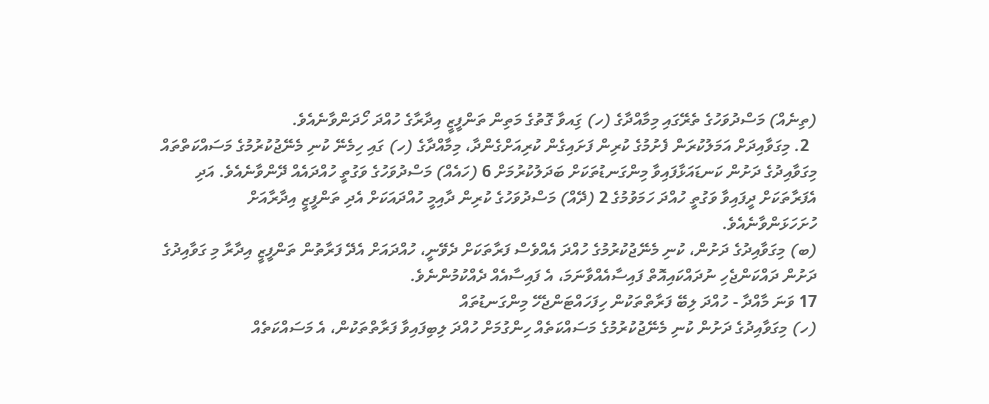(ތިނެއް) މަސްދުވަހުގެ ތެރޭގައި މިމާއްދާގެ (ހ) ގަިއވާ ގޮތުގެ މަތިން ތަންފީޒީ އިދާރާގެ ހުއްދަ ހޯދަންވާނެއެވެ.
  2. މިގަވާއިދަށް އަމަލުކުރަން ފެށުމުގެ ކުރިން ފަށައިގެން ކުރިއަށްގެންދާ، މިމާއްދާގެ (ހ) ގައި ހިމެނޭ ކުނި މެނޭޖުކުރުމުގެ މަސައްކަތްތައް މިގަވާއިދުގެ ދަށުން ކަނޑައަޅާފައިވާ މިންގަނޑުތަކަށް ބަދަލުކުރުމަށް 6 (ހައެއް) މަސްދުވަހުގެ ވަގުތީ ހުއްދައެއް ދޭންވާނެއެވެ. އަދި އެފަރާތަކަށް ދީފައިވާ ވަގުތީ ހުއްދަ ހަމަވުމުގެ 2 (ދޭއް) މަސްދުވަހުގެ ކުރިން ދާއިމީ ހުއްދައަކަށް އެދި ތަންފީޒީ އިދާރާއަށް ހުށަހަޅަންވާނެއެވެ.
(ބ) މިގަވާއިދުގެ ދަށުން، ކުނި މެނޭޖުކުރުމުގެ ހުއްދަ އެއްވެސް ފަރާތަކަށް ދެވޭނީ، ހުއްދައަށް އެދޭ ފަރާތުން ތަންފީޒީ އިދާރާ މި ގަވާއިދުގެ ދަށުން ދައްކަންޖެހި ނުދައްކައިއޮތް ފައިސާއެއްވާނަމަ، އެ ފައިސާއެއް ދެއްކުމުންނެވެ.
17 ވަނަ މާއްދާ - ހުއްދަ ލިބޭ ފަރާތްތަކުން ހިފަހައްޓަންޖެހޭ މިންގަނޑުތައް
(ހ) މިގަވާއިދުގެ ދަށުން ކުނި މެނޭޖުކުރުމުގެ މަސައްކަތެއް ހިންގުމަށް ހުއްދަ ލިބިފައިވާ ފަރާތްތަކުން، އެ މަސައްކަތެއް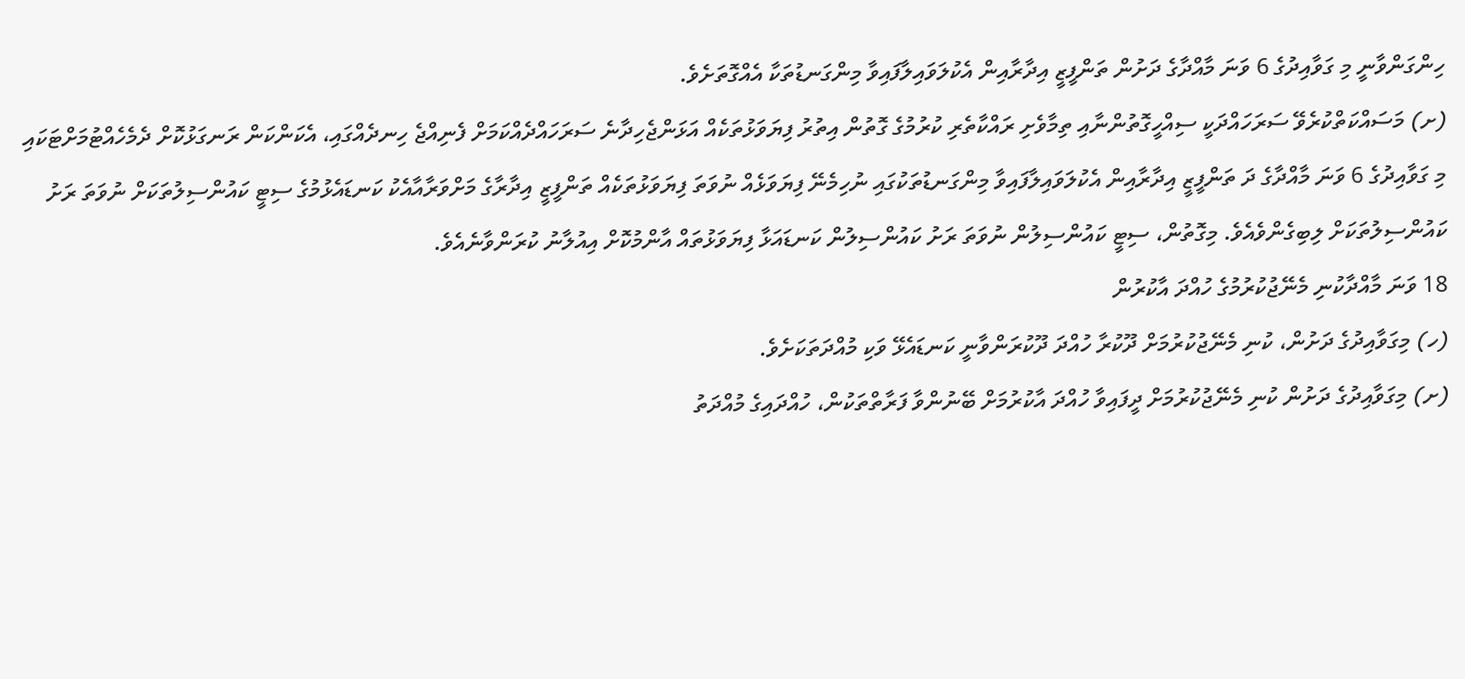ހިންގަންވާނީ މި ގަވާއިދުގެ 6 ވަނަ މާއްދާގެ ދަށުން ތަންފީޒީ އިދާރާއިން އެކުލަވައިލާފައިވާ މިންގަނޑުތަކާ އެއްގޮތަށެވެ.
(ށ) މަސައްކަތްކުރެވޭ ސަރަހައްދަކީ ސިއްހީގޮތުންނާއި ތިމާވެށި ރައްކާތެރި ކުރުމުގެ ގޮތުން އިތުރު ފިޔަވަޅުތަކެއް އަޅަންޖެހިދާނެ ސަރަހައްދެއްކަމަށް ފެނިއްޖެ ހިނދެއްގައި، އެކަންކަން ރަނގަޅުކޮށް ދެމެހެއްޓުމަށްޓަކައި މި ގަވާއިދުގެ 6 ވަނަ މާއްދާގެ ދަ ތަންފީޒީ އިދާރާއިން އެކުލަވައިލާފައިވާ މިންގަނޑުތަކުގައި ނުހިމެނޭ ފިޔަވަޅެއް ނުވަތަ ފިޔަވަޅުތަކެއް ތަންފީޒީ އިދާރާގެ މަށްވަރާއާއެކު ކަނޑައެޅުމުގެ ސިޓީ ކައުންސިލުތަކަށް ނުވަތަ ރަށު ކައުންސިލުތަކަށް ލިބިގެންވެއެވެ. މިގޮތުން، ސިޓީ ކައުންސިލުން ނުވަތަ ރަށު ކައުންސިލުން ކަނޑައަޅާ ފިޔަވަޅުތައް އާންމުކޮށް އިއުލާނު ކުރަންވާނެއެވެ.
18 ވަނަ މާއްދާކުނި މެނޭޖުކުރުމުގެ ހުއްދަ އާކުރުން
(ހ) މިގަވާއިދުގެ ދަށުން، ކުނި މެނޭޖުކުރުމަށް ދޫކުރާ ހުއްދަ ދޫކުރަންވާނީ ކަނޑައެޅޭ ވަކި މުއްދަތަކަށެވެ.
(ށ) މިގަވާއިދުގެ ދަށުން ކުނި މެނޭޖުކުރުމަށް ދީފައިވާ ހުއްދަ އާކުރުމަށް ބޭނުންވާ ފަރާތްތަކުން، ހުއްދައިގެ މުއްދަތު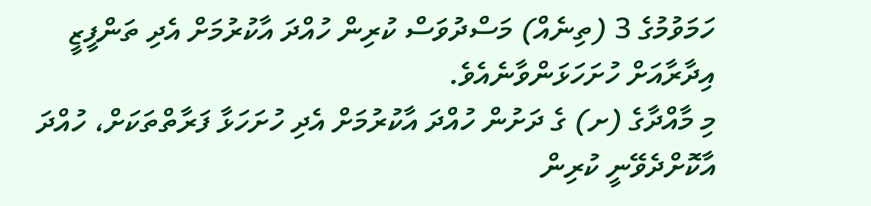ހަމަވުމުގެ 3 (ތިނެއް) މަސްދުވަސް ކުރިން ހުއްދަ އާކުރުމަށް އެދި ތަންފީޒީ އިދާރާއަށް ހުށަހަޅަންވާނެއެވެ.
މި މާއްދާގެ (ށ) ގެ ދަށުން ހުއްދަ އާކުރުމަށް އެދި ހުށަހަޅާ ފަރާތްތަކަށް، ހުއްދަ އާކޮށްދެވޭނީ ކުރިން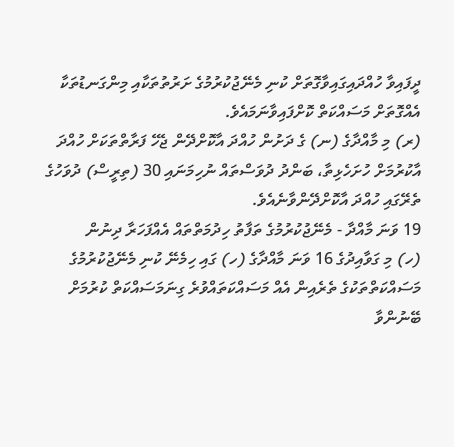ދީފައިވާ ހުއްދައިގައިވާގޮތަށް ކުނި މެނޭޖުކުރުމުގެ ށަރުތުތަކާއި މިންގަނޑުތަކާ އެއްގޮތަށް މަސައްކަތް ކޮށްފައިވާނަމައެވެ.
(ރ) މި މާއްދާގެ (ނ) ގެ ދަށުން ހުއްދަ އާކޮށްދޭން ޖެހޭ ފަރާތްތަކަށް ހުއްދަ އާކުރުމަށް ހުށަހެޅިތާ، ބަންދު ދުވަސްތައް ނުހިމަނައި 30 (ތިރީސް) ދުވަހުގެ ތެރޭގައި ހުއްދަ އާކޮށްދޭންވާނެއެވެ.
19 ވަނަ މާއްދާ - މެނޭޖުކުރުމުގެ ތަފާތު ހިދުމަތްތައް އެއްފަހަރާ ދިނުން
(ހ) މި ގަވާއިދުގެ 16 ވަނަ މާއްދާގެ (ހ) ގައި ހިމެނޭ ކުނި މެނޭޖުކުރުމުގެ މަސައްކަތްތަކުގެ ތެރެއިން އެއް މަސައްކަތައްވުރެ ގިނަމަސައްކަތް ކުރުމަށް ބޭނުންވާ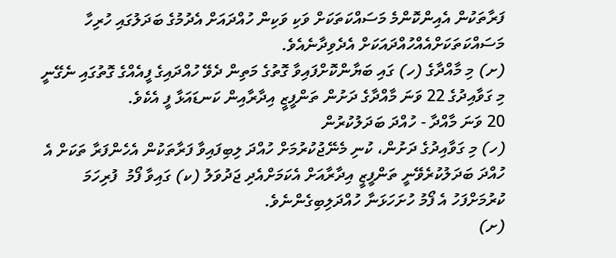ފަރާތަކުން އެއިންކޮންމެ މަސައްކަތަކަށް ވަކި ވަކިން ހުއްދައަށް އެދުމުގެ ބަދަލުގައި ހުރިހާ މަސައްކަތަކަށްއެއްހުއްދައަކަށް އެދެވިދާނެއެވެ.
(ށ) މި މާއްދާގެ (ހ) ގައި ބަޔާންކޮށްފައިވާ ގޮތުގެ މަތިން ދެވޭ ހުއްދައިގެ ފީއެއްގެ ގޮތުގައި ނެގޭނީ މި ގަވާއިދުގެ 22 ވަނަ މާއްދާގެ ދަށުން ތަންފީޒީ އިދާރާއިން ކަނޑައަޅާ ފީ އެކެވެ.
20 ވަނަ މާއްދާ - ހުއްދަ ބަދަލުކުރުން
(ހ) މި ގަވާއިދުގެ ދަށުން، ކުނި މެނޭޖުކުރުމަށް ހުއްދަ ލިބިފައިވާ ފަރާތަކުން އެހެންފަރާ ތަކަށް އެ ހުއްދަ ބަދަލުކުރެވޭނީ ތަންފީޒީ އިދާރާއަށް އެކަމަށްއެދި ޖަދުވަލު (ކ) ގައިވާ ފޯމު  ފުރިހަމަ ކުރުމަށްފަހު އެ ފޯމު ހުށަހަޅަނާ ހުއްދަލިބިގެންނެވެ.
(ށ)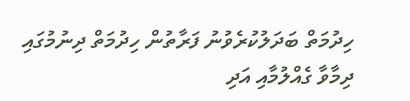ހިދުމަތް ބަދަލުކުރެވުނު ފަރާތުން ހިދުމަތް ދިނުމުގައި ދިމާވާ ގެއްލުމާއި އަދި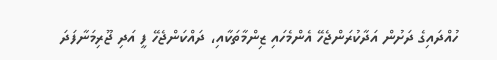ހުއްދައިގެ ދަށުން އަދާކުރަންޖެހޭ އެންމެހައި ޒިންމާތަކާއި، ދައްކަންޖެހޭ ފީ އަދި ޖޫރިމަނާފަދަ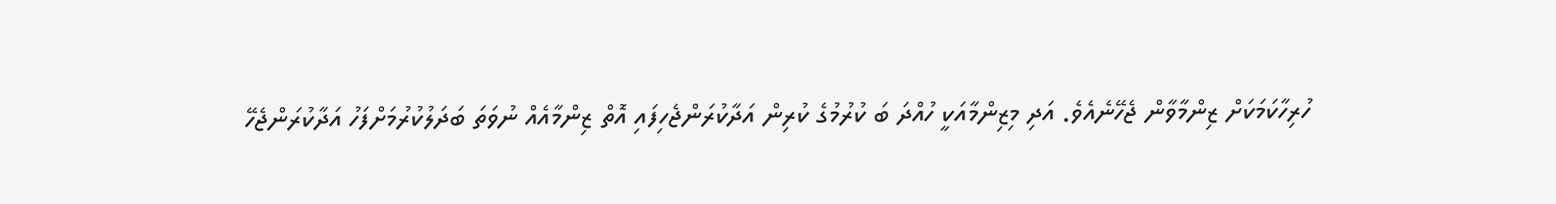ހުރިހާކަމަކަށް ޒިންމާވާން ޖެހޭނެއެވެ. އަދި މިޒިންމާއަކީ ހުއްދަ ބަ ކުރުމުގެ ކުރިން އަދާކުރަންޖެހިފައި އޮތް ޒިންމާއެއް ނުވަތަ ބަދަލުކުރުމަށްފަހު އަދާކުރަންޖެހޭ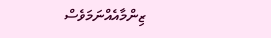ޒިންމާއެއްނަމަވެސް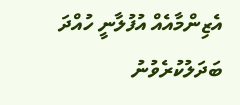އެޒިންމާއެއް އުފުލާނީ ހުއްދަ ބަދަލުކުރެވުނު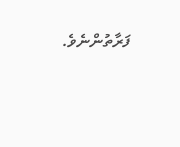ފަރާތުންނެވެ.